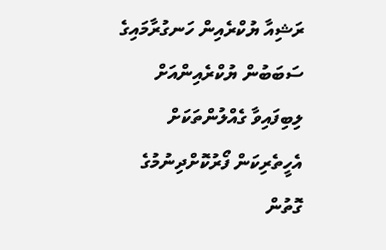ރަޝިއާ ޔުކްރެއިން ހަނގުރާމައިގެ ސަބަބުން ޔުކްރެއިންއަށް ލިބިފައިވާ ގެއްލުންތަކަށް އެހީތެރިކަން ފޯރުކޮށްދިނުމުގެ ގޮތުން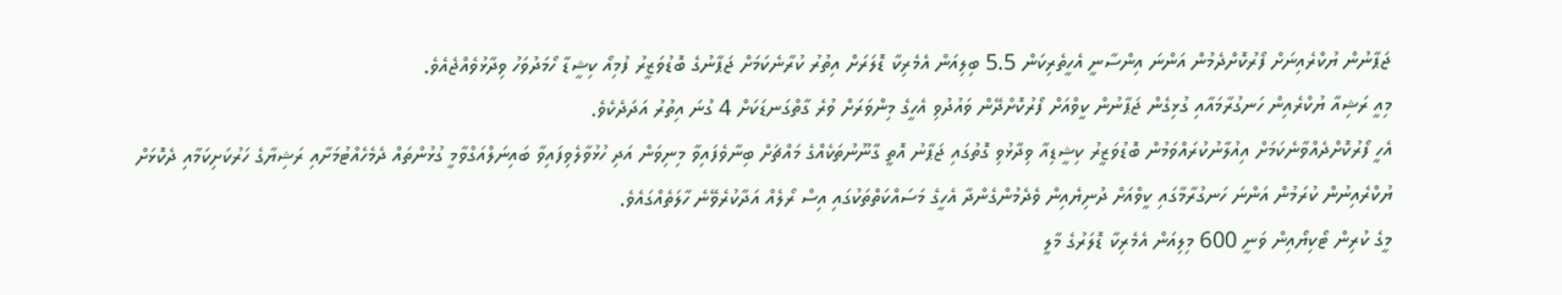ޖަޕާނުން ޔުކްރެއިނަށް ފޯރުކޮށްދެމުން އަންނަ އިންސާނީ އެހީތެރިކަން 5.5 ބިލިއަން އެމެރިކާ ޑޮލަރަށް އިތުރު ކުރާނެކަމަށް ޖަޕާނުގެ ބޮޑުވަޒީރު ފުމިއޯ ކިޝީޑާ ހޯމަދުވަހު ވިދާޅުވެއްޖެއެވެ.
މިއީ ރަޝިއާ ޔުކްރެއިން ހަނގުރާމައާއި ގުޅިގެން ޖަޕާނުން ކީވްއަށް ފޯރުކޮށްދޭން ވައުދުވި އެހީގެ މިންވަރަށް ވުރެ ގާތްގަނޑަކަށް 4 ގުނަ އިތުރު އަދަދެކެވެ.
އެހީ ފޯރުކޮށްދެއްވާނެކަމަށް އިއުލާނުކުރައްވަމުން ބޮޑުވަޒީރު ކިޝީޑިއާ ވިދާޅުވި ގޮތުގައި ޖަޕާނު އޮތީ ގާނޫނުތަކެއްގެ މައްޗަށް ބިނާވެފައިވާ މިނިވަން އަދި ހުޅުވާލެވިފައިވާ ބައިނަލްއަގްވާމީ ގުޅުންތައް ދެމެހެއްޓުމަށާއި ރަޝިޔާގެ ހަރުކަށިކަމާއި ދެކޮޅަށް ޔުކްރެއިނުން ކުރަމުން އަންނަ ހަނގުރާމާގައި ކީވްއަށް ދުނިޔެއިން ވެދެމުންގެންދާ އެހީގެ މަސައްކަތްތަކުގައި އިސް ރޯލެއް އަދާކުރެވޭނެ ހާލަތެއްގައެވެ.
މީގެ ކުރިން ޓޯކިޔޯއިން ވަނީ 600 މިލިއަން އެމެރިކާ ޑޮލަރުގެ މާލީ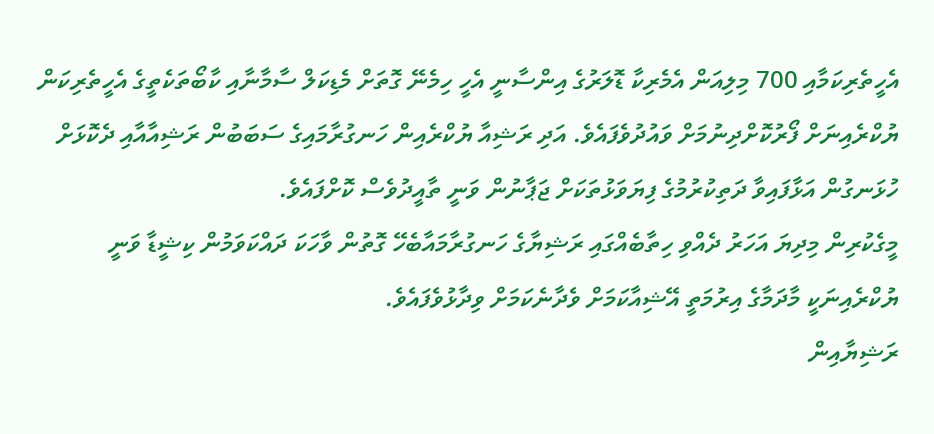އެހީތެރިކަމާއި 700 މިލިއަން އެމެރިކާ ޑޮލަރުގެ އިންސާނީ އެހީ ހިމެނޭ ގޮތަށް މެޑިކަލް ސާމާނާއި ކާބޯތަކެތީގެ އެހީތެރިކަން ޔުކްރެއިނަށް ފޯރުކޮށްދިނުމަށް ވައުދުވެފައެވެ. އަދި ރަޝިއާ ޔުކްރެއިން ހަނގުރާމައިގެ ސަބަބުން ރަޝިއާއާއި ދެކޮޅަށް ހުޅަނގުން އަޅާފައިވާ ދަތިކުރުމުގެ ފިޔަވަޅުތަކަށް ޖަޕާނުން ވަނީ ތާއީދުވެސް ކޮށްފައެވެ.
މީގެކުރިން މިދިޔަ އަހަރު ދެއްވި ހިތާބެއްގައި ރަޝިޔާގެ ހަނގުރާމައާބެހޭ ގޮތުން ވާހަކަ ދައްކަވަމުން ކިޝީޑާ ވަނީ ޔުކްރެއިނަކީ މާދަމާގެ އިރުމަތީ އޭޝިއާކަމަށް ވެދާނެކަމަށް ވިދާޅުވެފައެވެ.
ރަޝިޔާއިން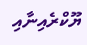ޔޫކްރެއިނާއި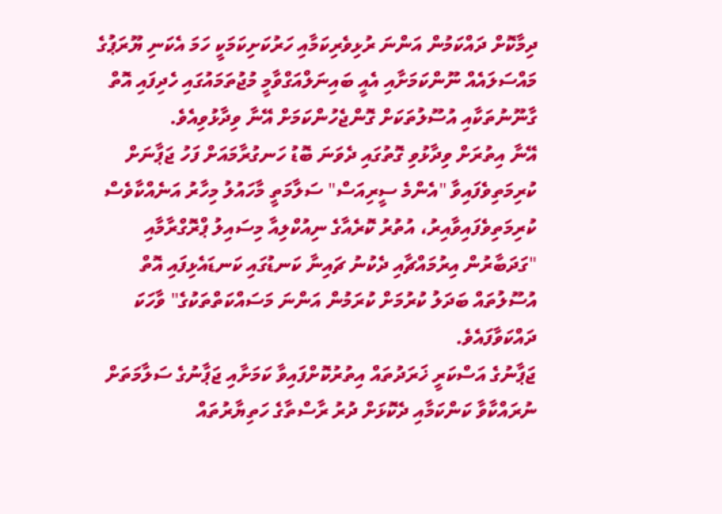ދިމާކޮށް ދައްކަމުން އަންނަ ރުޅިވެރިކަމާއި ހަރުކަށިކަމަކީ ހަމަ އެކަނި ޔޫރަޕުގެ މައްސަލައެއް ނޫންކަމަށާއި އެއީ ބައިނަލްއަގްވާމީ މުޖުތަމައުގައި ހެދިފައި އޮތް ގާނޫނުތަކާއި އުސޫލުތަކަށް ގޮންޖެހުންކަމަށް އޭނާ ވިދާޅުވިއެވެ.
އޭނާ އިތުރަށް ވިދާޅުވި ގޮތުގައި ދެވަނަ ބޮޑު ހަނގުރާމައަށް ފަހު ޖަޕާނަށް ކުރިމަތިވެފައިވާ "އެންމެ ސީރިއަސް" ސަލާމަތީ މާހައުލު މިހާރު އަނެއްކާވެސް ކުރިމަތިވެފައިވާއިރު، އުތުރު ކޮރެއާގެ ނިއުކްލިއާ މިސައިލު ޕްރޮގްރާމާއި "ގަދަބާރުން އިރުމައްޗާއި ދެކުނު ޗައިނާ ކަނޑުގައި ކަނޑައެޅިފައި އޮތް އުސޫލުތައް ބަދަލު ކުރުމަށް ކުރަމުން އަންނަ މަސައްކަތްތަކުގެ" ވާހަކަ ދައްކަވާފައެވެ.
ޖަޕާނުގެ އަސްކަރީ ޚަރަދުތައް އިތުރުކޮށްފައިވާ ކަމަށާއި ޖަޕާނުގެ ސަލާމަތަށް ނުރައްކާވާ ކަންކަމާއި ދެކޮޅަށް ދުރު ރާސްތާގެ ހަތިޔާރުތައް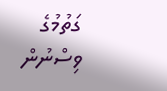ގަތުމުގެ ވިސްނުން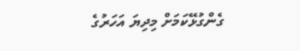ގެންގުޅޭކަމަށް މިދިޔަ އަހަރުގެ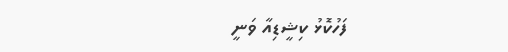ފަހުކޮޅު ކިޝީޑިއާ ވަނީ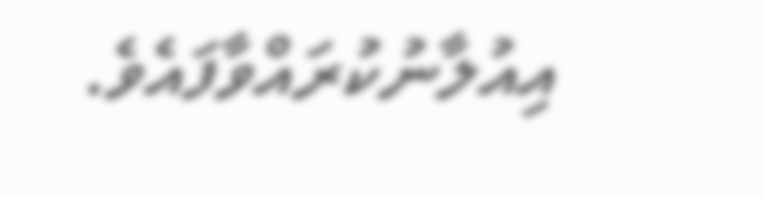އިއުލާނުކުރައްވާފައެވެ.